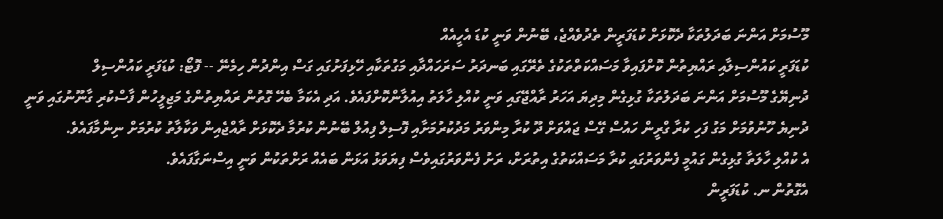މޫސުމަށް އަންނަ ބަދަލުތަކާ ދެކޮޅަށް ކުޑަފަރީން ތެދުވެއްޖެ، ބޭނުން ވަނީ ކުޑަ އެހީއެއް
ކުޑަފަރީ ކައުންސިލާއި ރައްޔިތުން ކޮށްފައިވާ މަސައްކަތްތަކުގެ ތެރޭގައި ބަނދަރު ސަރަހައްދާއި މަގުތަކާއި ހޭޅިފަށުގައި ގަސް އިންދުން ހިމެނޭ -- ފޮޓޯ: ކުޑަފަރީ ކައުންސިލް
ދުނިޔޭގެ މޫސުމަށް އަންނަ ބަދަލުތަކާ ގުޅިގެން މިދިޔަ އަހަރު ރާއްޖޭގައި ވަނީ ކުއްލި ހާލަތު އިއުލާންކޮށްފައެވެ. އަދި އެކަމާ ބެހޭ ގޮތުން ރައްޔިތުންގެ މަޖިލީހުން ފާސްކުރި ގާނޫނުގައި ވަނީ ދުނިޔެ ހޫނުވުމަށް މަގު ފަހި ކުރާ ގްރީން ހައުސް ގޭސް ޖައްވަށް ދޫ ކުރާ މިންވަރު މަދުކުރުމަށާއި ފޮސިލް ފިއުލް ބޭނުން ކުރުމާ ދެކޮޅަށް ރާއްޖެއިން ވަކާލާތު ކުރުމަށް ނިންމާފައެވެ.
އެ ކުއްލި ހާލަތާ ގުޅިގެން ގައުމީ ފެންވަރުގައި ކުރާ މަސައްކަތުގެ އިތުރަށް، ރަށު ފެންވަރުގައިވެސް ފިޔަވަޅު އަޅަން ބައެއް ރަށްތަކުން ވަނީ އިސްނަގާފައެވެ.
އެގޮތުން ނ. ކުޑަފަރީން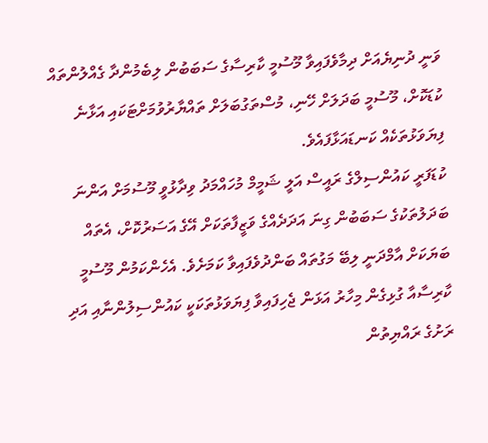ވަނީ ދުނިޔެއަށް ދިމާވެފައިވާ މޫސުމީ ކާރިސާގެ ސަބަބުން ލިބެމުންދާ ގެއްލުންތައް ކުޑަކޮށް، މޫސުމީ ބަދަލަށް ހޭނި، މުސްތަގުބަލަށް ތައްޔާރުވުމަށްޓަކައި އަޅާނެ ފިޔަވަޅުތަކެއް ކަނޑައަޅާފައެވެ.
ކުޑަފަރީ ކައުންސިލްގެ ރައީސް އަލީ ޝަމީމް މުހައްމަދު ވިދާޅުވީ މޫސުމަށް އަންނަ ބަދަލުތަކުގެ ސަބަބުން ގިނަ އަދަދެއްގެ ވަޒީފާތަކަށް އޭގެ އަސަރުކޮށް، އެތައް ބަޔަކަށް އާމްދަނީ ލިބޭ މަގުތައް ބަންދުވެފައިވާ ކަމަށެވެ. އެހެންކަމުން މޫސުމީ ކާރިސާއާ ގުޅިގެން މިހާރު އަޅަން ޖެހިފައިވާ ފިޔަވަޅުތަކަކީ ކައުންސިލުންނާއި އަދި ރަށުގެ ރައްޔިތުން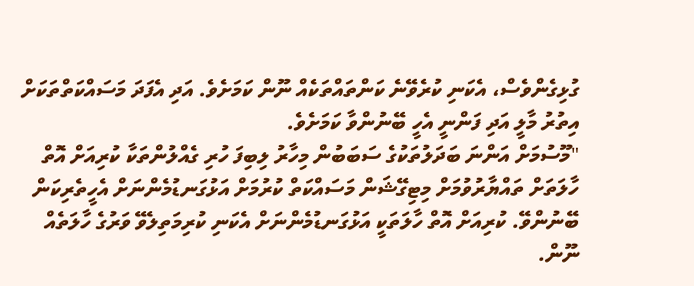ގުޅިގެންވެސް، އެކަނި ކުރެވޭނެ ކަންތައްތަކެއް ނޫން ކަމަށެވެ. އަދި އެފަދަ މަސައްކަތްތަކަށް އިތުރު މާލީ އަދި ފަންނީ އެހީ ބޭނުންވާ ކަމަށެވެ.
"މޫސުމަށް އަންނަ ބަދަލުތަކުގެ ސަބަބުން މިހާރު ލިބިފަ ހުރި ގެއްލުންތަކާ ކުރިއަށް އޮތް ހާލަތަށް ތައްޔާރުވުމަށް މިޓިގޭޝަން މަސައްކަތް ކުރުމަށް އަޅުގަނޑުމެންނަށް އެހީތެރިކަން ބޭނުންވޭ. ކުރިއަށް އޮތް ހާލަތަކީ އަޅުގަނޑުމެންނަށް އެކަނި ކުރިމަތިލެވޭ ވަރުގެ ހާލަތެއް ނޫން.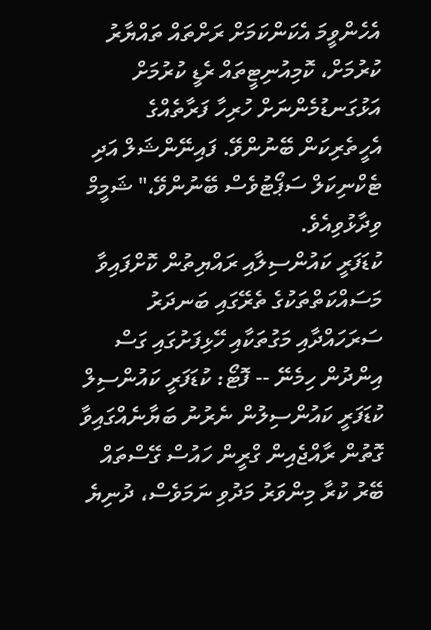އެހެންވީމަ އެކަންކަމަށް ރަށްތައް ތައްޔާރު ކުރުމަށް، ކޮމިއުނިޓީތައް ރެޑީ ކުރުމަށް އަޅުގަނޑުމެންނަށް ހުރިހާ ފަރާތެއްގެ އެހީތެރިކަން ބޭނުންވޭ. ފައިނޭންޝަލް އަދި ޓެކްނިކަލް ސަޕޯޓުވެސް ބޭނުންވޭ،" ޝަމީމް ވިދާޅުވިއެވެ.
ކުޑަފަރީ ކައުންސިލާއި ރައްޔިތުން ކޮށްފައިވާ މަސައްކަތްތަކުގެ ތެރޭގައި ބަނދަރު ސަރަހައްދާއި މަގުތަކާއި ހޭޅިފަށުގައި ގަސް އިންދުން ހިމެނޭ -- ފޮޓޯ: ކުޑަފަރީ ކައުންސިލް
ކުޑަފަރީ ކައުންސިލުން ނެރުނު ބަޔާނެއްގައިވާ ގޮތުން ރާއްޖެއިން ގްރީން ހައުސް ގޭސްތައް ބޭރު ކުރާ މިންވަރު މަދުވި ނަމަވެސް، ދުނިޔެ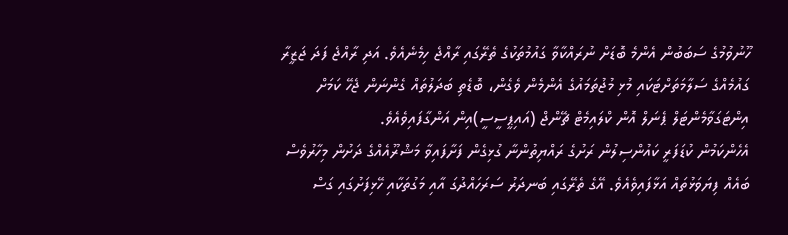ހޫނުވުމުގެ ސަބަބުން އެންމެ ބޮޑަށް ނުރައްކާވާ ގައުމުތަކުގެ ތެރޭގައި ރާއްޖެ ހިމެނެއެވެ. އަދި ރާއްޖެ ފަދަ ޖަޒީރާ ގައުމެއްގެ ސަލާމަތަށްޓަކައި މުޅި މުޖުތަމައުގެ އެންމެން ވެގެން، ބޮޑެތި ބަދަލުތައް ގެންނަން ޖެހޭ ކަމަށް އިންޓަގަވާމެންޓަލް ޕެނަލް އޮން ކްލައިމެޓް ޗޭންޖް (އައިޕީސީސީ)އިން އަންގާފައިވެއެވެ.
އެހެންކަމުން ކުޑަފަރީ ކައުންސިލުން ރަށުގެ ރައްޔިތުންނާ ގުޅިގެން ފަށާފައިވާ މަޝްރޫއެއްގެ ދަށުން މިހާރުވެސް ބައެއް ފިޔަވަޅުތައް އަޅާފައިވެއެވެ. އޭގެ ތެރޭގައި ބަނދަރު ސަރަހައްދުގަ އާއި މަގުތަކާއި ހޭޅިފަށުގައި ގަސް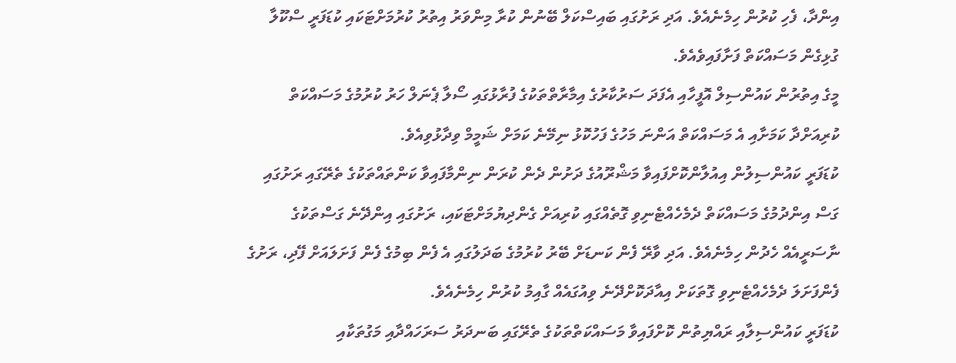އިންދާ، ފެހި ކުރުން ހިމެނެއެވެ. އަދި ރަށުގައި ބައިސްކަލް ބޭނުން ކުރާ މިންވަރު އިތުރު ކުރުމަށްޓަކައި ކުޑަފަރީ ސްކޫލާ ގުޅިގެން މަސައްކަތް ފަށާފައިވެއެވެ.
މީގެ އިތުރުން ކައުންސިލް އޮފީހާއި އެފަދަ ސަރުކާރުގެ އިމާރާތްތަކުގެ ފުރާޅުގައި ސޯލާ ޕެނަލް ހަރު ކުރުމުގެ މަސައްކަތް ކުރިއަށްދާ ކަމަށާއި އެ މަސައްކަތް އަންނަ މަހުގެ ފަހުކޮޅު ނިމޭނެ ކަމަށް ޝަމީމް ވިދާޅުވިއެވެ.
ކުޑަފަރީ ކައުންސިލުން އިއުލާންކޮށްފައިވާ މަޝްރޫއުގެ ދަށުން ދެން ކުރަން ނިންމާފައިވާ ކަންތައްތަކުގެ ތެރޭގައި ރަށުގައި ގަސް އިންދުމުގެ މަސައްކަތް ދެމެހެއްޓެނިވި ގޮތެއްގައި ކުރިއަށް ގެންދިޔުމަށްޓަކައި، ރަށުގައި އިންދޭނެ ގަސްތަކުގެ ނާސަރީއެއް ހެދުން ހިމެނެއެވެ. އަދި ވާރޭ ފެން ކަނޑަށް ބޭރު ކުރުމުގެ ބަދަލުގައި އެ ފެން ބިމުގެ ފެން ފަށަލައަށް ފޭދި، ރަށުގެ ފެންފަށަލަ ދެމެހެއްޓެނިވި ގޮތަކަށް އިއާދަކޮށްދޭނެ ވިއުގައެއް ގާއިމު ކުރުން ހިމެނެއެވެ.
ކުޑަފަރީ ކައުންސިލާއި ރައްޔިތުން ކޮށްފައިވާ މަސައްކަތްތަކުގެ ތެރޭގައި ބަނދަރު ސަރަހައްދާއި މަގުތަކާއި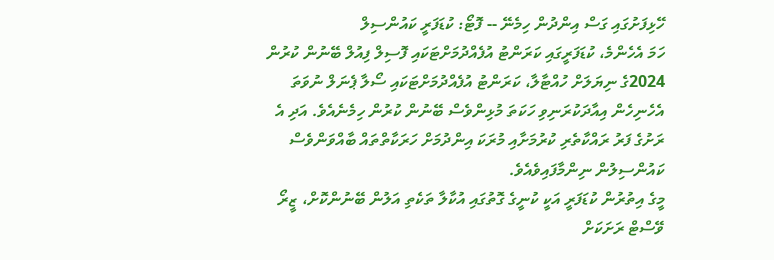ހޭޅިފަށުގައި ގަސް އިންދުން ހިމެނޭ -- ފޮޓޯ: ކުޑަފަރީ ކައުންސިލް
ހަމަ އެހެންމެ، ކުޑަފަރީގައި ކަރަންޓު އުފެއްދުމަށްޓަކައި ފޮސިލް ފިއުލް ބޭނުން ކުރުން 2024ގެ ނިޔަލަށް ހުއްޓާލާ، ކަރަންޓު އުފެއްދުމަށްޓަކައި ސޯލާ ޕެނަލް ނުވަތަ އެހެނިހެން އިއާދަކުރަނިވި ހަކަތަ މުޅިންވެސް ބޭނުން ކުރުން ހިމެނެއެވެ. އަދި އެ ރަށުގެ ފަރު ރައްކާތެރި ކުރުމަށާއި މުރަކަ އިންދުމަށް ހަރަކާތްތައް ބާއްވަންވެސް ކައުންސިލުން ނިންމާފައިވެއެވެ.
މީގެ އިތުރުން ކުޑަފަރީ އަކީ ކުނީގެ ގޮތުގައި އުކާލާ ތަކެތި އަލުން ބޭނުންކޮށް، ޒީރޯ ވޭސްޓް ރަށަކަށް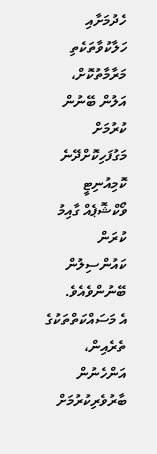ހެދުމަށާއި ހަލާކުވާތަކެތި މަރާމާތުކޮށް، އަލުން ބޭނުން ކުރުމަށް މަގުފަހިކޮށްދޭނެ ކޮމިއުނިޓީ ވޯކްޝޮޕެއް ގާއިމު ކުރަން ކައުންސިލުން ބޭނުންވެއެވެ.
އެ މަސައްކަތްތަކުގެ ތެރެއިން، އަންހެނުން ބާރުވެރިކުރުމަށް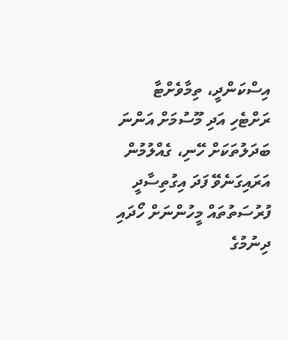އިސްކަންދީ، ތިމާވެށްޓާ ރަށްޓެހި އަދި މޫސުމަށް އަންނަ ބަދަލުތަކަށް ހޭނި، ގެއްލުމުން އަރައިގަނެވޭ ފަދަ އިގުތިސާދީ ފުރުސަތުތައް މީހުންނަށް ހޯދައި ދިނުމުގެ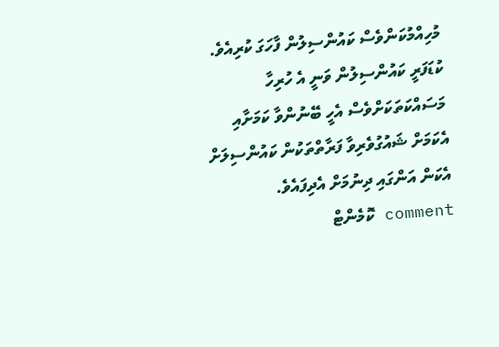މުހިއްމުކަންވެސް ކައުންސިލުން ފާހަގަ ކުރިއެވެ.
ކުޑަފަރީ ކައުންސިލުން ވަނީ އެ ހުރިހާ މަސައްކަތަކަށްވެސް އެހީ ބޭނުންވާ ކަމަށާއި އެކަމަށް ޝައުގުވެރިވާ ފަރާތްތަކުން ކައުންސިލަށް އެކަން އަންގައި ދިނުމަށް އެދިފައެވެ.
comment ކޮމެންޓް